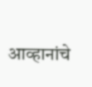आव्हानांचे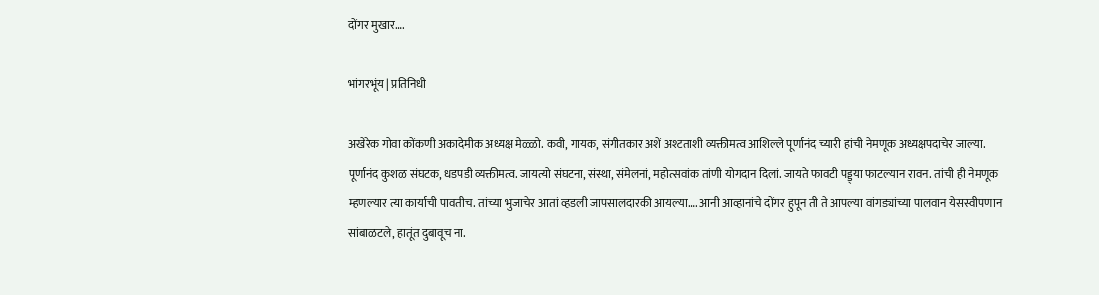दोंगर मुखार….

भांगरभूंय | प्रतिनिधी

अखेरेक गोवा कोंकणी अकादेमीक अध्यक्ष मेळ्ळो. कवी, गायक, संगीतकार अशें अश्टताशी व्यक्तीमत्व आशिल्ले पूर्णानंद च्यारी हांची नेमणूक अध्यक्षपदाचेर जाल्या. पूर्णानंद कुशळ संघटक, धडपडी व्यक्तीमत्व. जायत्यो संघटना, संस्था, संमेलनां, महोत्सवांक तांणी योगदान दिलां. जायते फावटी पड्ड्या फाटल्यान रावन. तांची ही नेमणूक म्हणल्यार त्या कार्याची पावतीच. तांच्या भुजाचेर आतां व्हडली जापसालदारकी आयल्या…. आनी आव्हानांचे दोंगर हुपून ती ते आपल्या वांगड्यांच्या पालवान येसस्वीपणान सांबाळटले, हातूंत दुबावूच ना.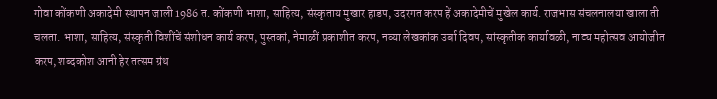गोवा कोंकणी अकादेमी स्थापन जाली 1986 त. कोंकणी भाशा, साहित्य, संस्कृताय मुखार हाडप, उदरगत करप हें अकादेमीचें मुखेल कार्य. राजभास संचलनालया खाला ती चलता. भाशा, साहित्य, संस्कृती विशींचें संशोधन कार्य करप, पुस्तकां, नेमाळीं प्रकाशीत करप, नव्या लेखकांक उर्बा दिवप, सांस्कृतीक कार्यावळी, नाट्य महोत्सव आयोजीत करप, शब्दकोश आनी हेर तत्सम ग्रंथ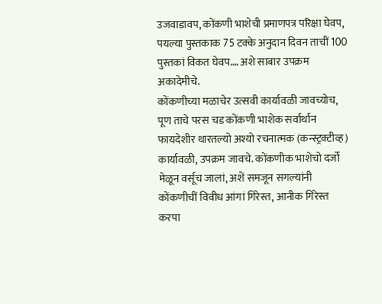उजवाडावप, कोंकणी भाशेची प्रमाणपत्र परिक्षा घेवप, पयल्या पुस्तकाक 75 टक्के अनुदान दिवन ताचीं 100 पुस्तकां विकत घेवप…. अशे साबार उपक्रम अकादेमीचे.
कोंकणीच्या मळाचेर उत्सवी कार्यावळी जावच्योच, पूण ताचे परस चड कोंकणी भाशेक सर्वार्थान फायदेशीर थारतल्यो अश्यो रचनात्मक (कन्स्ट्रक्टीव्ह) कार्यावळी, उपक्रम जावचे. कोंकणीक भाशेचो दर्जो मेळून वर्सूच जालां, अशें समजून सगल्यांनी कोंकणीचीं विवीध आंगां गिरेस्त, आनीक गिरेस्त करपा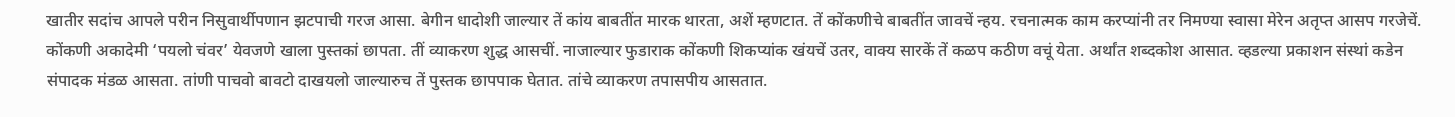खातीर सदांच आपले परीन निसुवार्थीपणान झटपाची गरज आसा. बेगीन धादोशी जाल्यार तें कांय बाबतींत मारक थारता, अशें म्हणटात. तें कोंकणीचे बाबतींत जावचें न्हय. रचनात्मक काम करप्यांनी तर निमण्या स्वासा मेरेन अतृप्त आसप गरजेचें.
कोंकणी अकादेमी ‘पयलो चंवर’ येवजणे खाला पुस्तकां छापता. तीं व्याकरण शुद्ध आसचीं. नाजाल्यार फुडाराक कोंकणी शिकप्यांक खंयचें उतर, वाक्य सारकें तें कळप कठीण वचूं येता. अर्थांत शब्दकोश आसात. व्हडल्या प्रकाशन संस्थां कडेन संपादक मंडळ आसता. तांणी पाचवो बावटो दाखयलो जाल्यारुच तें पुस्तक छापपाक घेतात. तांचे व्याकरण तपासपीय आसतात.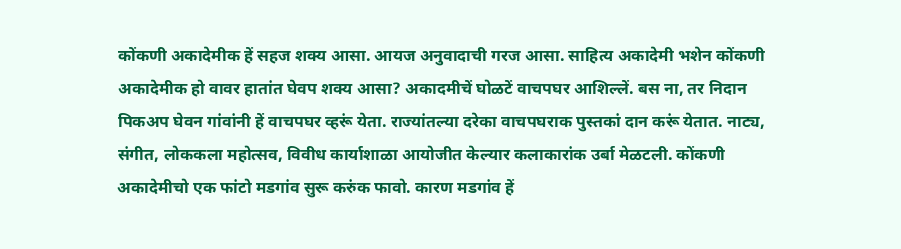कोंकणी अकादेमीक हें सहज शक्य आसा. आयज अनुवादाची गरज आसा. साहित्य अकादेमी भशेन कोंकणी अकादेमीक हो वावर हातांत घेवप शक्य आसा? अकादमीचें घोळटें वाचपघर आशिल्लें. बस ना, तर निदान पिकअप घेवन गांवांनी हें वाचपघर व्हरूं येता. राज्यांतल्या दरेका वाचपघराक पुस्तकां दान करूं येतात. नाट्य, संगीत, लोककला महोत्सव, विवीध कार्याशाळा आयोजीत केल्यार कलाकारांक उर्बा मेळटली. कोंकणी अकादेमीचो एक फांटो मडगांव सुरू करुंक फावो. कारण मडगांव हें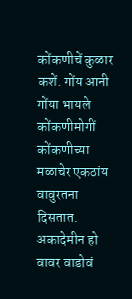कोंकणीचें कुळार कशें. गोंय आनी गोंया भायले कोंकणीमोगीं कोंकणीच्या मळाचेर एकठांय वावुरतना दिसतात. अकादेमीन हो वावर वाडोवं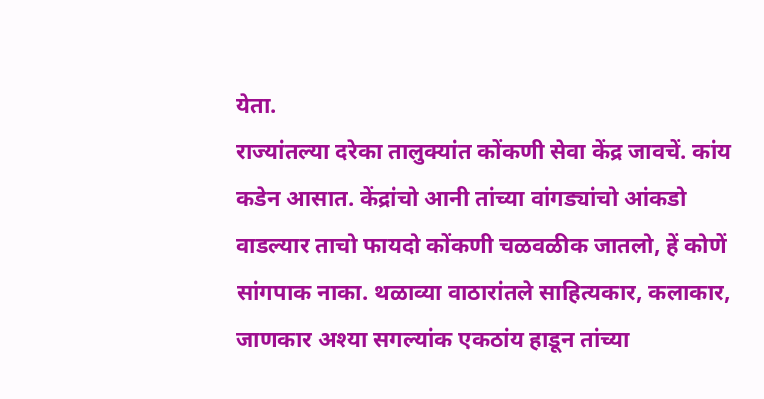येता.
राज्यांतल्या दरेका तालुक्यांत कोंकणी सेवा केंद्र जावचें. कांय कडेन आसात. केंद्रांचो आनी तांच्या वांगड्यांचो आंकडो वाडल्यार ताचो फायदो कोंकणी चळवळीक जातलो, हें कोणें सांगपाक नाका. थळाव्या वाठारांतले साहित्यकार, कलाकार, जाणकार अश्या सगल्यांक एकठांय हाडून तांच्या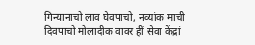गिन्यानाचो लाव घेवपाचो, नव्यांक माची दिवपाचो मोलादीक वावर हीं सेवा केंद्रां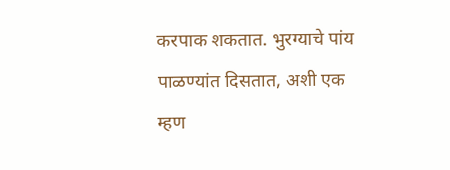करपाक शकतात. भुरग्याचे पांय पाळण्यांत दिसतात, अशी एक म्हण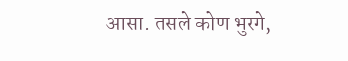आसा. तसले कोण भुरगे,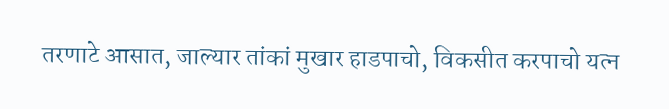तरणाटे आसात, जाल्यार तांकां मुखार हाडपाचो, विकसीत करपाचो यत्न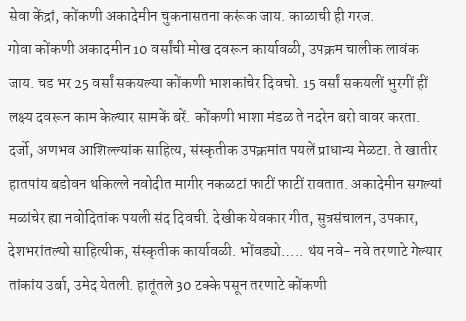सेवा केंद्रां, कोंकणी अकादेमीन चुकनासतना करूंक जाय. काळाची ही गरज.
गोवा कोंकणी अकादमीन 10 वर्सांची मोख दवरून कार्यावळी, उपक्रम चालीक लावंक जाय. चड भर 25 वर्सां सकयल्या कोंकणी भाशकांचेर दिवचो. 15 वर्सां सकयलीं भुरगीं हीं लक्ष्य दवरून काम केल्यार सामकें बरें. कोंकणी भाशा मंडळ ते नदरेन बरो वावर करता. दर्जो, अणभव आशिल्ल्यांक साहित्य, संस्कृतीक उपक्रमांत पयलें प्राधान्य मेळटा. ते खातीर हातपांय बडोवन थकिल्ले नवोदीत मागीर नकळटां फाटीं फाटीं रावतात. अकादेमीन सगल्यां मळांचेर ह्या नवोदितांक पयली संद दिवची. देखीक येवकार गीत, सुत्रसंचालन, उपकार, देशभरांतल्यो साहित्यीक, संस्कृतीक कार्यावळी. भोंवड्यो….. थंय नवे- नवे तरणाटे गेल्यार तांकांय उर्बा, उमेद येतली. हातूंतले 30 टक्के पसून तरणाटे कोंकणी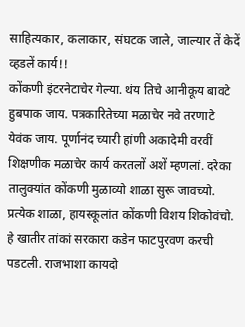साहित्यकार, कलाकार, संघटक जाले, जाल्यार तें केदें व्हडलें कार्य!!
कोंकणी इंटरनेटाचेर गेल्या. थंय तिचे आनीकूय बावटे हुबपाक जाय. पत्रकारितेच्या मळाचेर नवे तरणाटे येवंक जाय. पूर्णानंद च्यारी हांणी अकादेमी वरवीं शिक्षणीक मळाचेर कार्य करतलों अशें म्हणलां. दरेका तालुक्यांत कोंकणी मुळाव्यो शाळा सुरू जावच्यो. प्रत्येक शाळा, हायस्कूलांत कोंकणी विशय शिकोवंचो. हे खातीर तांकां सरकारा कडेन फाटपुरवण करची पडटली. राजभाशा कायदो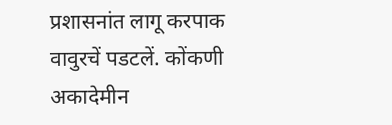प्रशासनांत लागू करपाक वावुरचें पडटलें. कोंकणी अकादेमीन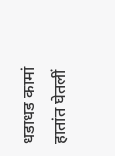धडाधड कामां हातांत घेतलीं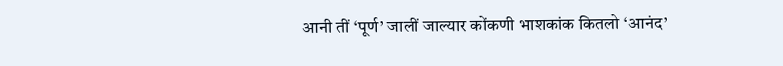आनी तीं ‘पूर्ण’ जालीं जाल्यार कोंकणी भाशकांक कितलो ‘आनंद’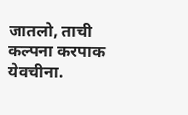जातलो, ताची कल्पना करपाक येवचीना.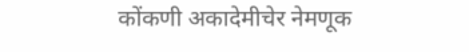कोंकणी अकादेमीचेर नेमणूक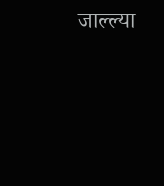जाल्ल्या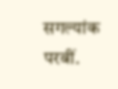सगल्यांक परबीं.